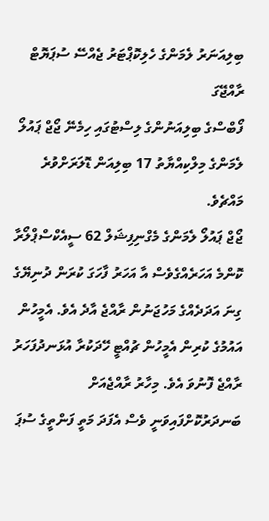ބިލިއަނަރު ލެމަންގެ ހެލިކޮޕްޓަރު ޖެއްސޭ ސުޕަޔޮޓް ރާއްޖޭގަ
ފޯބްސްގެ ބިލިއަނުންގެ ލިސްޓުގައި ހިމެނޭ ޖޯޖް ޕައުލޯ ލެމަންގެ މިލްކިއްޔާތު 17 ބިލިއަން ޑޮލަރަށްވުރެ މައްޗެވެ.
ޖޯޖް ޕައުލޯ ލެމަންގެ މެގްނިފިޝަލް 62 ސީއެކްސްޕްލޯރާ
ކޮންމެ އަހަރެއްގެވެސް އާ އަހަރު ފާހަގަ ކުރަން ދުނިޔޭގެ ގިނަ އަދަދެއްގެ މަހުޖަނުން ރާއްޖެ އާދެ އެވެ. އެމީހުން އައުމުގެ ކުރިން އެމީހުން ޗުއްޓީ ހޭދަކުރާ އުޅަނދުފަހަރު ރާއްޖެ ފޮނުވަ އެވެ. މިހާރު ރާއްޖެއަށް ބަނދަރުކޮށްފައިވަނީ ވެސް އެފަދަ މަތީ ފަންތީގެ ސުޕަ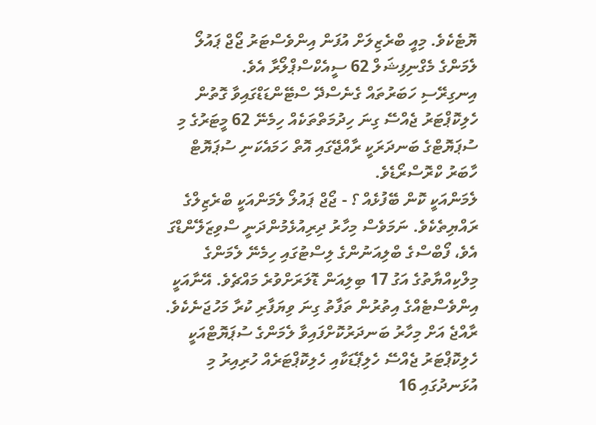ޔޮޓެކެވެ. މިއީ ބްރެޒިލަށް އުފަން އިންވެސްޓަރު ޖޯޖް ޕައުލޯ ލެމަންގެ މެގްނިފިޝަލް 62 ސީއެކްސްޕްލޯރާ އެވެ.
އިނގިރޭސި ހަބަރުތައް ގެނެސްދޭ ސްޓޭންޑަޑްގައިވާ ގޮތުން ހެލިކޮޕްޓަރު ޖެއްސޭ ގިނަ ހިދުމަތްތަކެއް ހިމެނޭ 62 މީޓަރުގެ މި ސުޕަޔޮޓްގެ ބަނދަރަކީ ރާއްޖޭގައި އޮތް ހަމައެކަނި ސުޕަޔޮޓް ހާބަރު ކްރޮސްރޯޑެވެ.
ލެމަންއަކީ ކޮން ބޭފުޅެއް ؟ - ޖޯޖް ޕައުލޯ ލެމަންއަކީ ބްރެޒިލްގެ ރައްޔިތެކެވެ. ނަމަވެސް މިހާރު ދިރިއުޅެމުންދަނީ ސްވިޒަލޭންޑްގަ އެވެ، ފޯބްސްގެ ބްލިއަނުންގެ ލިސްޓުގައި ހިމެނޭ ލެމަންގެ މިލްކިއްޔާތުގެ އަގު 17 ބިލިއަން ޑޮލަރަށްވުރެ މައްޗެވެ. އޭނާއަކީ އިންވެސްޓެއްގެ އިތުރުން ތަފާތު ގިނަ ވިޔަފާރި ކުރާ މަހުޖަނެކެވެ.
ރާއްޖެ އަށް މިހާރު ބަނދަރުކޮށްފައިވާ ލެމަންގެ ސުޕަޔޮޓްއަކީ ހެލިކޮޕްޓަރު ޖެއްސޭ ހެލިޕޭޑަކާއި ހެލިކޮޕްޓަރެއް ހުރިއިރު މި އުޅަނދުގައި 16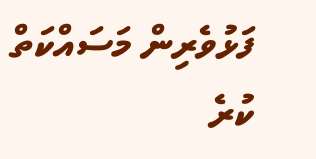ފަޅުވެރިން މަސައްކަތް ކުރެ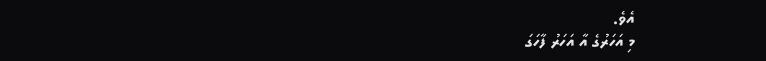އެވެ.
މި އަހަރުގެ އާ އަހަރު ފާހަގަ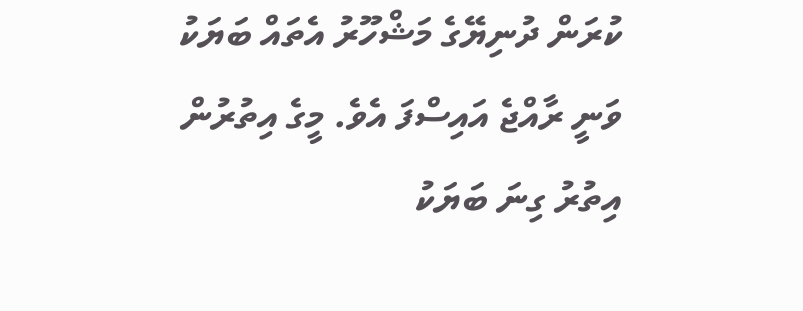ކުރަން ދުނިޔޭގެ މަޝްހޫރު އެތައް ބަޔަކު ވަނީ ރާއްޖެ އައިސްފަ އެވެ. މީގެ އިތުރުން އިތުރު ގިނަ ބަޔަކު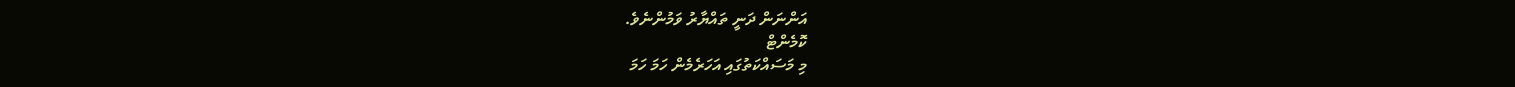އަންނަން ދަނީ ތައްޔާރު ވަމުންނެވެ.
ކޮމެންޓް
މި މަސައްކަތުގައި އަހަރެމެން ހަމަ ހަމަ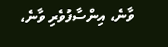ވާނެ، އިންސާފުވެރި ވާނެ،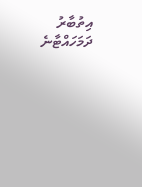އިތުބާރު ދަމަހައްޓާނެ